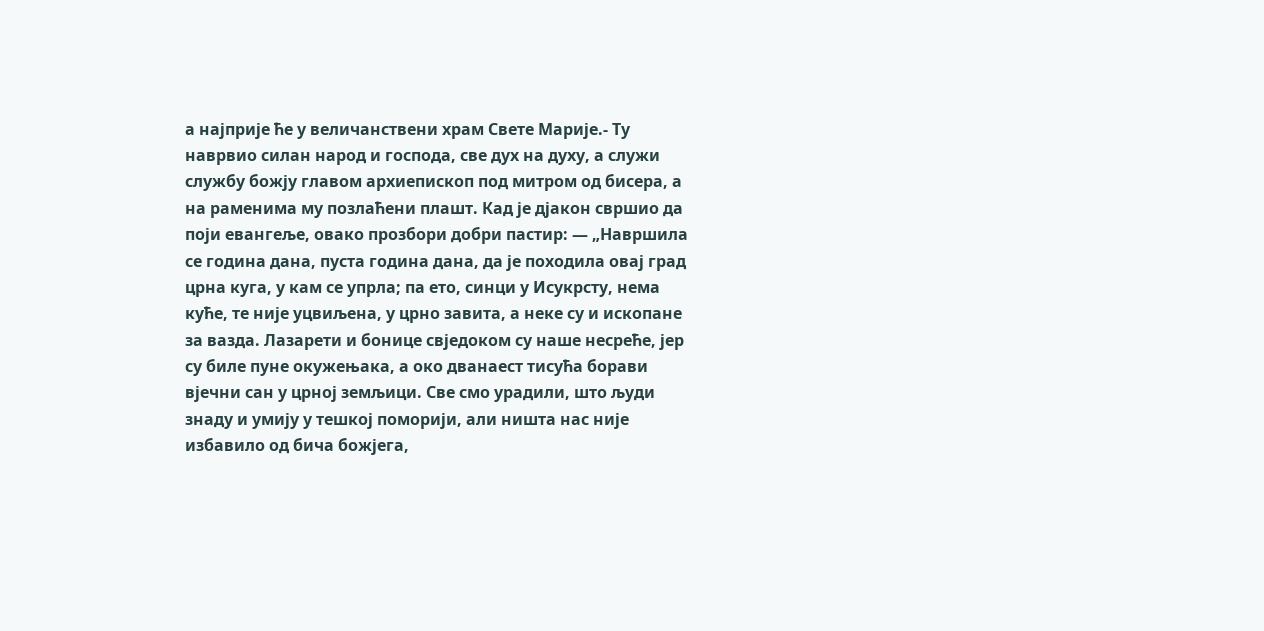а најприје ће у величанствени храм Свете Марије.- Ту наврвио силан народ и господа, све дух на духу, а служи службу божју главом архиепископ под митром од бисера, а на раменима му позлаћени плашт. Кад је дјакон свршио да поји евангеље, овако прозбори добри пастир: — „Навршила се година дана, пуста година дана, да је походила овај град црна куга, у кам се упрла; па ето, синци у Исукрсту, нема куће, те није уцвиљена, у црно завита, а неке су и ископане за вазда. Лазарети и бонице свједоком су наше несреће, јер су биле пуне окужењака, а око дванаест тисућа борави вјечни сан у црној земљици. Све смо урадили, што људи знаду и умију у тешкој поморији, али ништа нас није избавило од бича божјега,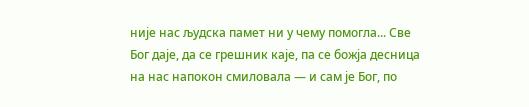није нас људска памет ни у чему помогла... Све Бог даје, да се грешник каје, па се божја десница на нас напокон смиловала — и сам је Бог, по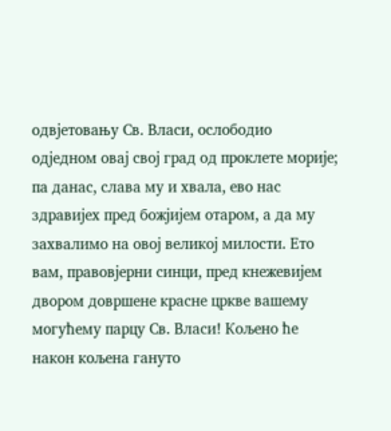одвјетовању Св. Власи, ослободио одједном овај свој град од проклете морије; па данас, слава му и хвала, ево нас здравијех пред божјијем отаром, а да му захвалимо на овој великој милости. Ето вам, правовјерни синци, пред кнежевијем двором довршене красне цркве вашему могућему парцу Св. Власи! Кољено ће након кољена гануто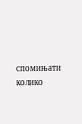спомињати колико